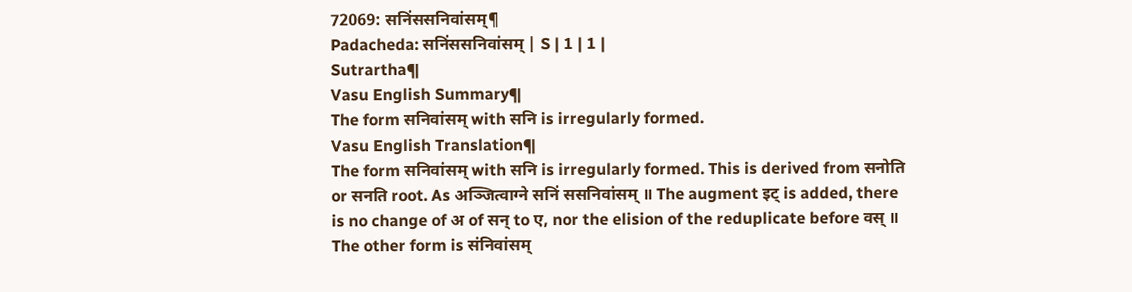72069: सनिंससनिवांसम्¶
Padacheda: सनिंससनिवांसम् | S | 1 | 1 |
Sutrartha¶
Vasu English Summary¶
The form सनिवांसम् with सनि is irregularly formed.
Vasu English Translation¶
The form सनिवांसम् with सनि is irregularly formed. This is derived from सनोति or सनति root. As अञ्जित्वाग्ने सनिं ससनिवांसम् ॥ The augment इट् is added, there is no change of अ of सन् to ए, nor the elision of the reduplicate before वस् ॥ The other form is संनिवांसम्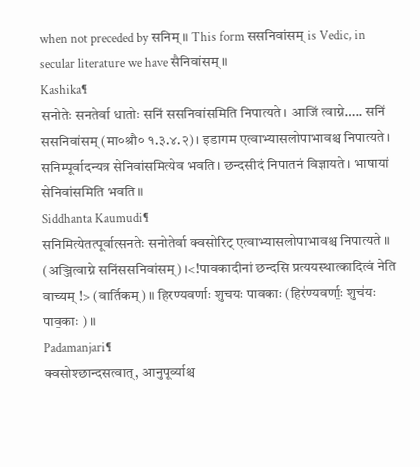when not preceded by सनिम् ॥ This form ससनिवांसम् is Vedic, in secular literature we have सैनिवांसम् ॥
Kashika¶
सनोतेः सनतेर्वा धातोः सनिं ससनिवांसमिति निपात्यते। आजिं त्वाग्ने….. सनिं ससनिवांसम् (मा०श्रौ० १.३.४.२)। इडागम एत्वाभ्यासलोपाभावश्च निपात्यते। सनिम्पूर्वादन्यत्र सेनिवांसमित्येव भवति। छन्दसीदं निपातनं विज्ञायते। भाषायां सेनिवांसमिति भवति॥
Siddhanta Kaumudi¶
सनिमित्येतत्पूर्वात्सनतेः सनोतेर्वा क्वसोरिट् एत्वाभ्यासलोपाभावश्च निपात्यते ॥ (अञ्जित्वाग्ने सनिंससनिवांसम्) ।<!पावकादीनां छन्दसि प्रत्ययस्थात्कादित्वं नेति वाच्यम् !> (वार्तिकम्) ॥ हिरण्यवर्णाः शुचयः पावकाः (हिर॑ण्यवर्णाः॒ शुच॑यः पाव॒काः ) ॥
Padamanjari¶
क्वसोश्छान्दसत्वात्, आनुपूर्व्याश्च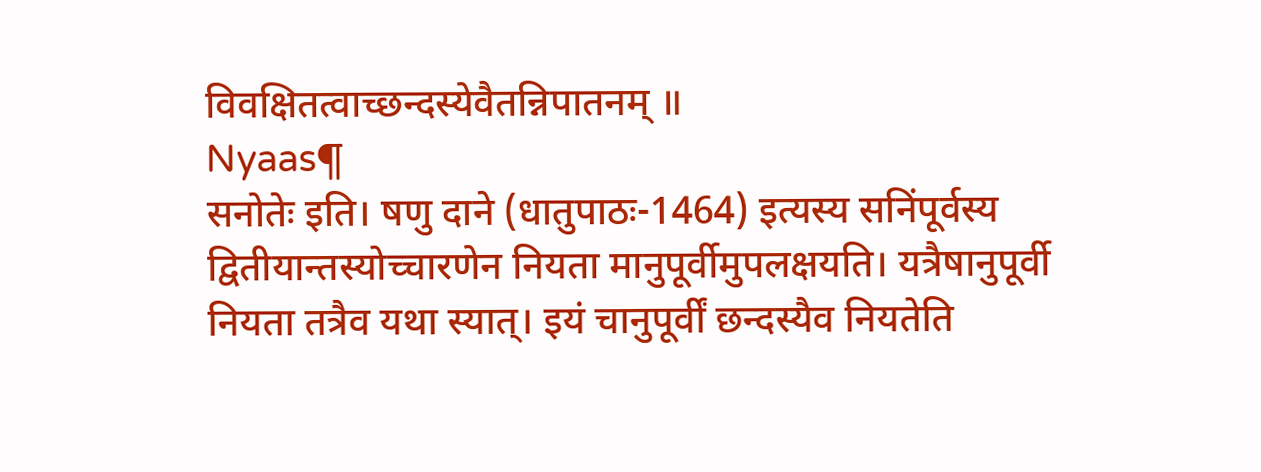विवक्षितत्वाच्छन्दस्येवैतन्निपातनम् ॥
Nyaas¶
सनोतेः इति। षणु दाने (धातुपाठः-1464) इत्यस्य सनिंपूर्वस्य द्वितीयान्तस्योच्चारणेन नियता मानुपूर्वीमुपलक्षयति। यत्रैषानुपूर्वी नियता तत्रैव यथा स्यात्। इयं चानुपूर्वीं छन्दस्यैव नियतेति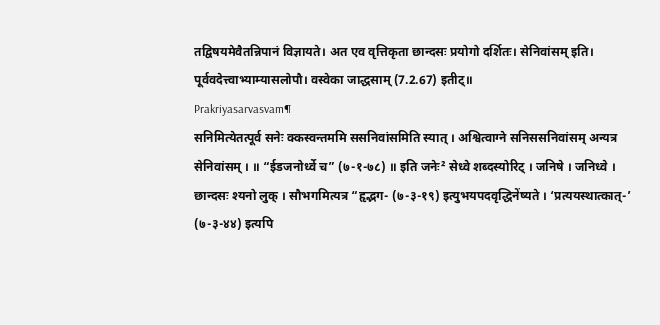तद्विषयमेवैतन्निपानं विज्ञायते। अत एव वृत्तिकृता छान्दसः प्रयोगो दर्शितः। सेनिवांसम् इति। पूर्ववदेत्त्वाभ्याम्यासलोपौ। वस्वेका जाद्धसाम् (7.2.67) इतीट्॥
Prakriyasarvasvam¶
सनिमित्येतत्पूर्व सनेः क्कस्वन्तममि ससनिवांसमिति स्यात् । अश्वित्वाग्ने सनिससनिवांसम् अन्यत्र सेनिवांसम् । ॥ “ईडजनोर्ध्वे च” (७-१-७८) ॥ इति जनेः² सेध्वे शब्दस्योरिट् । जनिषे । जनिध्वे । छान्दसः श्यनो लुक् । सौभगमित्यत्र “हृद्भग- (७-३-१९) इत्युभयपदवृद्धिनेंष्यते । ‘प्रत्ययस्थात्कात्-’ (७-३-४४) इत्यपि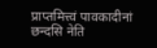प्राप्तमित्त्वं पावकादीनां छन्दसि नेति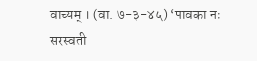वाच्यम् । (वा. ७-३-४५) ‘पावका नः सरस्वती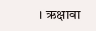। ऋक्षावा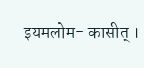इयमलोम- कासीत् ।